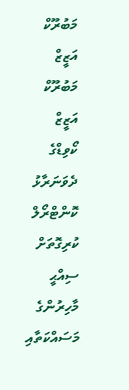މަބުރޫކް އަޒީޒް
މަބުރޫކް އަޒީޒް
ކޯވިޑްގެ ދެވަނަރާޅު ކޮންޓްރޯލް ކުރިގޮތަށް ސިއްޙީ މާހިރުންގެ މަސައްކަތާއި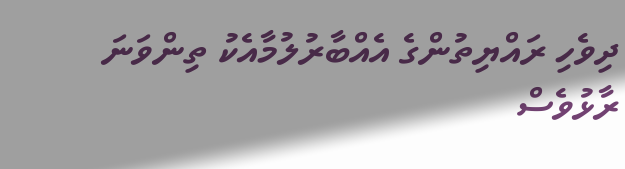ދިވެހި ރައްޔިތުންގެ އެއްބާރުލުމާއެކު ތިންވަނަ ރާޅުވެސް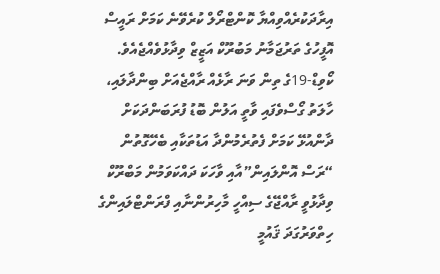އިރާދަކުރެއްވިއްޔާ ކޮންޓްރޯލް ކުރެވޭނެ ކަމަށް ރައީސް އޮފީހުގެ ތަރުޖަމާނު މަބުރޫކް އަޒީޒް ވިދާޅުވެއްޖެއެވެ.
ކޯވިޑް-19ގެ ތިން ވަނަ ރާޅެއް ރާއްޖެއަށް ބިންދާލައި، ހާލަތު ގޯސްވެފައި ވާތީ އަލުން ބޮޑު ފުރަބަންދަކަށް ދާންއުޅޭ ކަމަށް ފެތުރެމުންދާ އަޑުތަކާއި ބެހޭގޮތުން “ރަސް އޮންލައިން”އާއި ވާހަކަ ދައްކަވަމުން މަބްރޫކް ވިދާޅުވީ ރާއްޖޭގެ ސިއްހީ މާހިރުންނާއި ފްރަންޓްލައިންގެ ހިތްވަރުގަދަ ޤައުމީ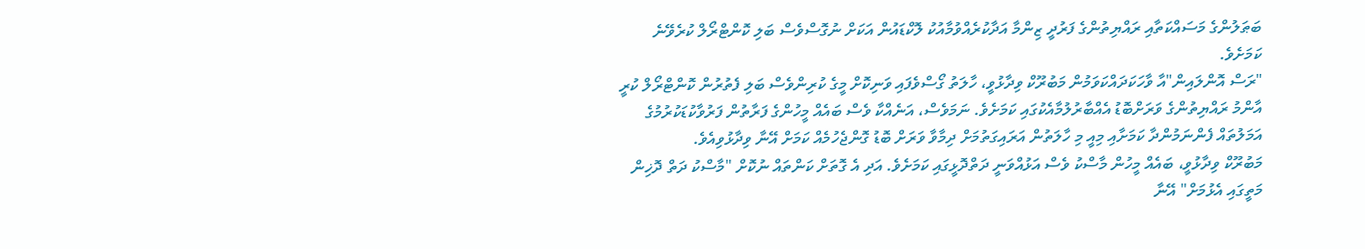ބަޠަލުންގެ މަސައްކަތާއި ރައްޔިތުންގެ ފަރުދީ ޒިންމާ އަދާކުރެއްވުމާއުކު ލޮކްޑައުން އަކަށް ނުގޮސްވެސް ބަލި ކޮންޓްރޯލް ކުރެވޭނެ ކަމަށެވެ.
"ރަސް އޮންލައިން"އާ ވާހަކަދައްކަވަމުން މަބުރޫކް ވިދާޅުވީ، ހާލަތު ގޯސްވެފައި ވަނިކޮށް މީގެ ކުރިންވެސް ބަލި ފެތުރުން ކޮންޓްރޯލް ކުރީ އާންމު ރައްޔިތުންގެ ވަރަށްބޮޑު އެއްބާރުލުމާއެކުގައި ކަމަށެވެ. ނަމަވެސް، އަނެއްކާ ވެސް ބައެއް މީހުންގެ ފަރާތުން ފަރުވާކުޑަކުރުމުގެ އަމަލުތައް ފެންނަމުންދާ ކަމަށާއި މިއީ މި ހާލަތުން އަރައިގަތުމަށް ދިމާވާ ވަރަށް ބޮޑު ގޮންޖެހުމެއް ކަމަށް އޭނާ ވިދާޅުވިއެވެ.
މަބުރޫކް ވިދާޅުވީ، ބައެއް މީހުން މާސްކު ވެސް އަޅުއްވަނީ ދަތްދޮޅީގައި ކަމަށެވެ. އަދި އެ ގޮތަށް ކަންތައް ނުކޮށް "މާސްކު ދަތް ދޮޚިން މަތީގައި އެޅުމަށް" އޭނާ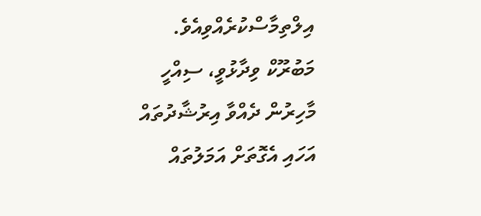އިލްތިމާސްކުރެއްވިއެވެ.
މަބުރޫކް ވިދާޅުވީ، ސިއްހީ މާހިރުން ދެއްވާ އިރުޝާދުތައް އަހައި އެގޮތަށް އަމަލުތައް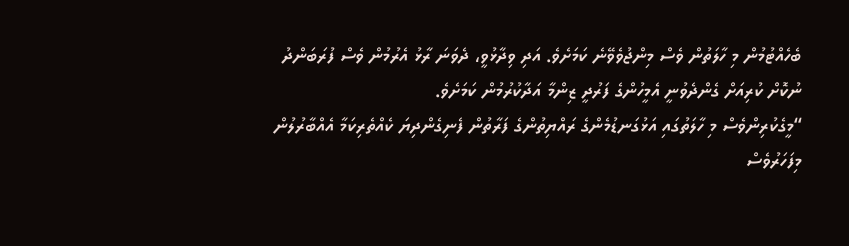ބެހެއްޓުމުން މި ހާލަތުން ވެސް މިންޖުވެވޭނެ ކަމަށެވެ. އަދި ވިދާޅުވީ، ދެވަނަ ރާޅު އެރުމުން ވެސް ފުރަބަންދު ނުކޮށް ކުރިއަށް ގެންދެވުނީ އެމީހުންގެ ފަރުދީ ޒިންމާ އަދާކުރުމުން ކަމަށެވެ.
“މީގެކުރިންވެސް މި ހާލަތުގައި އަޅުގަނޑުމެންގެ ރައްޔިތުންގެ ފަރާތުން ފެނިގެންދިޔަ ކެއްތެރިކަމާ އެއްބާރުލުން މިފަހަރުވެސް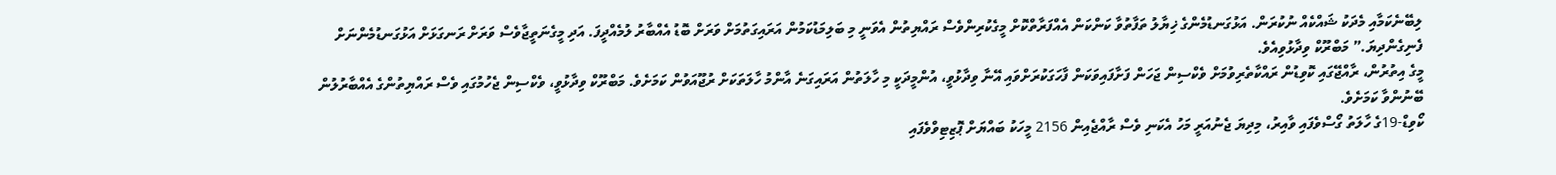ލިބޭނެކަމާއި މެދަކު ޝައްކެއް ނުކުރަން. އަޅުގަނޑުމެންގެ ޚިޔާލު ތަފާތުވާ ކަންކަން އެއްފަރާތްކޮށް މީގެކުރިންވެސް ރައްޔިތުން އެވަނީ މި ބަލިމަޑުކަމުން އަރައިގަތުމަށް ވަރަށް ބޮޑު އެއްބާރު ލުމެއްދީފަ. އަދި މީގެނަތީޖާވެސް ވަރަށް ރަނގަޅަށް އަޅުގަނޑުމެންނަށް ފެނިގެންދިޔަ.” މަބްރޫކް ވިދާޅުވިއެވެ.
މީގެ އިތުރުން، ރާއްޖޭގައި ކޮވިޑުން ރައްކާތެރިވުމަށް ވެކްސިން ޖަހަން ފަށާފައިވަކަން ފާހަގަކުރަށްވައި އޭނާ ވިދާޅުވީ، އުންމީދަކީ މި ހާލަތުން އަރައިގަނެ އާންމު ހާލަތަކަށް ރުޖޫއަވުން ކަމަށެވެ. މަބްރޫކް ވިދާޅުވީ، ވެކްސިން ޖެހުމުގައި ވެސް ރައްޔިތުންގެ އެއްބާރުލުން ބޭނުންވާ ކަމަށެވެ.
ކޯވިޑް-19ގެ ހާލަތު ގޯސްވެފައި ވާއިރު، މިދިޔަ ޖެނުއަރީ މަހު އެކަނި ވެސް ރާއްޖެއިން 2156 މީހަކު ބައްޔަށް ޕޮޒިޓިވްވެފައި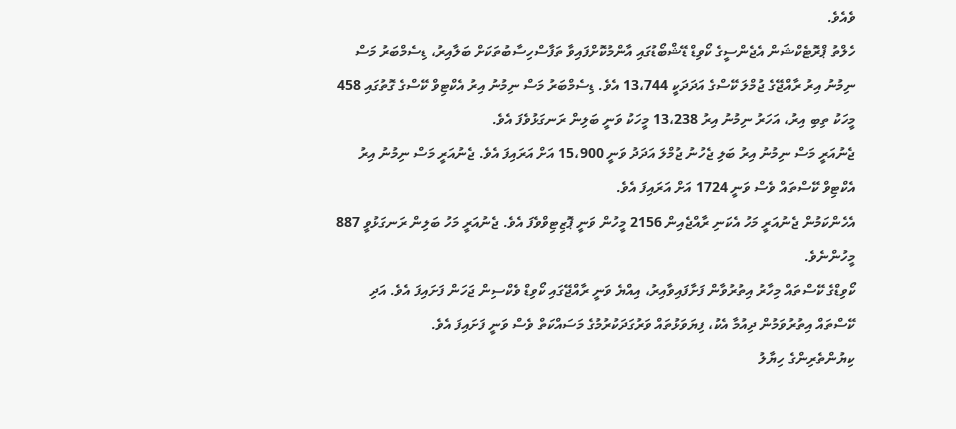ވެއެވެ.
ހެލްތު ޕްރޮޓެކްޝަން އެޖެންސީގެ ކޯވިޑް ޑޭޝްބޯޑުގައި އާންމުކޮށްފައިވާ ތަފާސްހިސާބުތަކަށް ބަލާއިރު، ޑިސެމްބަރު މަސް ނިމުނު އިރު ރާއްޖޭގެ ޖުމްލަ ކޭސްގެ އަދަދަކީ 13،744 އެވެ. ޑިސެމްބަރު މަސް ނިމުނު އިރު އެކްޓިވް ކޭސްގެ ގޮތުގައި 458 މީހަކު ތިބި އިރު، އަހަރު ނިމުނު އިރު 13،238 މީހަކު ވަނީ ބަލިން ރަނގަޅުވެފަ އެވެ.
ޖެނުއަރީ މަސް ނިމުނު އިރު ބަލި ޖެހުނު ޖުމްލަ އަދަދު ވަނީ 15،900 އަށް އަރައިފަ އެވެ. ޖެނުއަރީ މަސް ނިމުނު އިރު އެކްޓިވް ކޭސްތައް ވެސް ވަނީ 1724 އަށް އަރައިފަ އެވެ.
އެހެންކަމުން ޖެނުއަރީ މަހު އެކަނި ރާއްޖެއިން 2156 މީހުން ވަނީ ޕޮޒިޓިވްވެފަ އެވެ. ޖެނުއަރީ މަހު ބަލިން ރަނގަޅުވީ 887 މީހުންނެވެ.
ކޯވިޑްގެ ކޭސްތައް މިހާރު އިތުރުވާން ފަށާފައިވާއިރު، އިއްޔެ ވަނީ ރާއްޖޭގައި ކޯވިޑް ވެކްސިން ޖަހަން ފަށައިފަ އެވެ. އަދި ކޭސްތައް އިތުރުވަމުން ދިއުމާ އެކު، ފިޔަވަޅުތައް ވަރުގަދަކުރުމުގެ މަސައްކަތް ވެސް ވަނީ ފަށައިފަ އެވެ.
ކިޔުންތެރިންގެ ހިޔާލު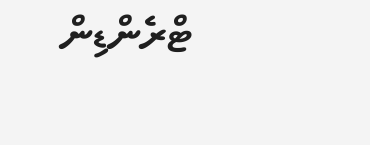ޓްރެންޑިން